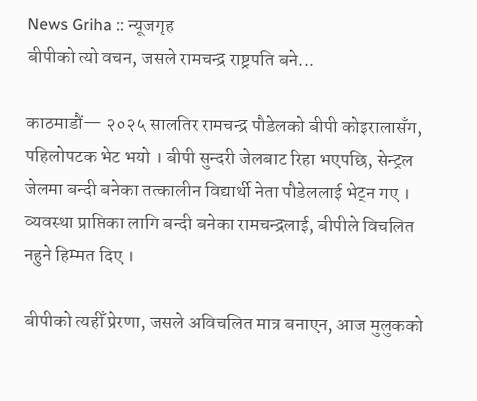News Griha :: न्यूजगृह
बीपीको त्यो वचन, जसले रामचन्द्र राष्ट्रपति बने...

काठमाडौं— २०२५ सालतिर रामचन्द्र पौडेलको बीपी कोइरालासँग, पहिलोपटक भेट भयो । बीपी सुन्दरी जेलबाट रिहा भएपछि, सेन्ट्रल जेलमा बन्दी बनेका तत्कालीन विद्यार्थी नेता पौडेललाई भेट्न गए । व्यवस्था प्राप्तिका लागि बन्दी बनेका रामचन्द्रलाई, बीपीले विचलित नहुने हिम्मत दिए ।

बीपीको त्यहीँ प्रेरणा, जसले अविचलित मात्र बनाएन, आज मुलुकको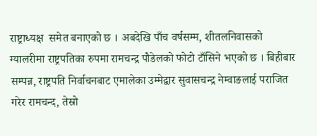राष्ट्राध्यक्ष  समेत बनाएको छ । अबदेखि पाँच वर्षसम्म, शीतलनिवासको ग्यालरीमा राष्ट्रपतिका रुपमा रामचन्द्र पौडेलको फोटो टाँसिने भएको छ । बिहीबार सम्पन्न, राष्ट्रपति निर्वाचनबाट एमालेका उम्मेद्वार सुवासचन्द्र नेम्वाङलाई पराजित गरेर रामचन्द, तेस्रो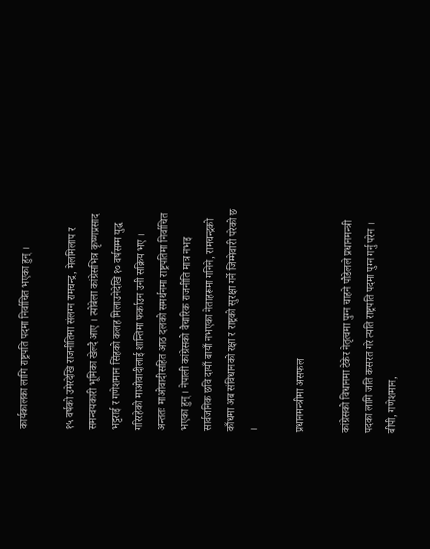कार्यकालका लागि राष्ट्रपति पदमा निर्वाचित भएका हुन् ।

१५ वर्षको उमेरदेखि राजनीतिमा संलग्न रामचन्द्र, मेलमिलाप र समन्वयकारी भूमिका खेल्दै आए । त्योबेला कांग्रेसभित्र कृष्णप्रसाद भट्टराई र गणेशमान सिंहको कलह मिलाउनेदेखि १० वर्षसम्म युद्ध गरिरहेको माओवादीलाई शान्तिमा फर्काउन उनी सक्रिय भए । अन्ततः माओवादीसहित आठ दलको समर्थनमा राष्ट्रपतिमा निर्वाचित भएका हुन् । नेपाली कांग्रेसको वैचारिक राजनीति मात्र नभइ सार्वजनिक छवि दायाँ बायाँ नभएका नेताहरूमा गनिने, रामचन्द्रको काँधमा अब संविधानको रक्षा र राष्ट्रको सुरक्षा गर्ने जिम्मेवारी परेको छ ।

प्रधानमन्त्रीमा असफल

कांग्रेसको विधानमा टेकेर नेतृत्वमा पुग्न चाहने पौडेलले प्रधानमन्त्री पदका लागि जति कसरत गरे त्यति राष्ट्रपति पदमा पुग्न गर्नु परेन । बीपी, गणेशमान,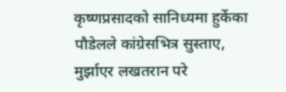कृष्णप्रसादको सानिध्यमा हुर्केका पौडेलले कांग्रेसभित्र सुस्ताए, मुर्झाएर लखतरान परे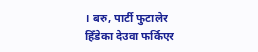। बरु, पार्टी फुटालेर हिँडेका देउवा फर्किएर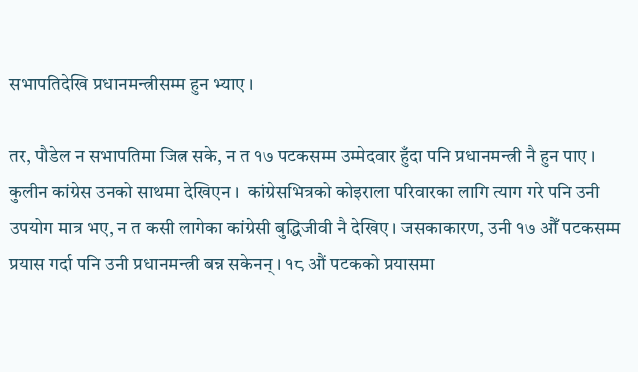सभापतिदेखि प्रधानमन्त्रीसम्म हुन भ्याए ।

तर, पौडेल न सभापतिमा जित्न सके, न त १७ पटकसम्म उम्मेदवार हुँदा पनि प्रधानमन्त्री नै हुन पाए । कुलीन कांग्रेस उनको साथमा देखिएन ।  कांग्रेसभित्रको कोइराला परिवारका लागि त्याग गरे पनि उनी उपयोग मात्र भए, न त कसी लागेका कांग्रेसी बुद्धिजीवी नै देखिए । जसकाकारण, उनी १७ औँ पटकसम्म प्रयास गर्दा पनि उनी प्रधानमन्त्री बन्न सकेनन् । १८ औं पटकको प्रयासमा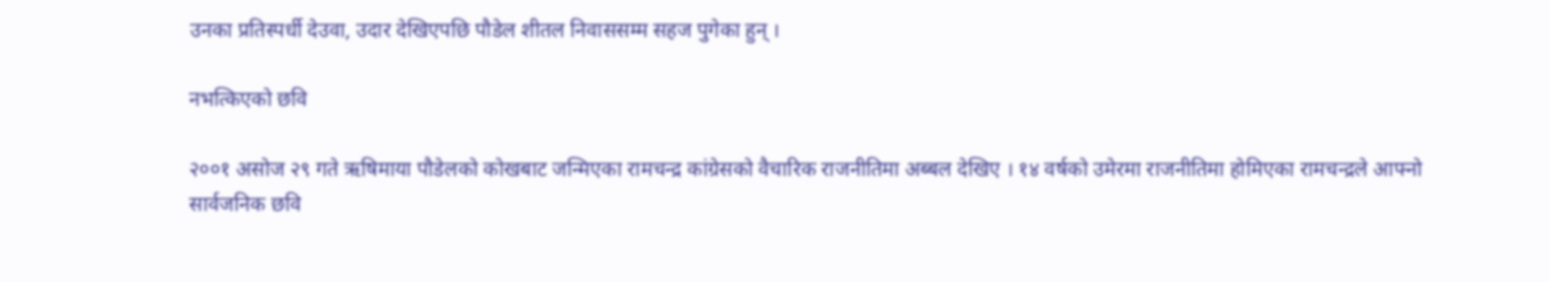उनका प्रतिस्पर्धी देउवा, उदार देखिएपछि पौडेल शीतल निवाससम्म सहज पुगेका हुन् ।

नभत्किएको छवि

२००१ असोज २९ गते ऋषिमाया पौडेलको कोखबाट जन्मिएका रामचन्द्र कांग्रेसको वैचारिक राजनीतिमा अब्बल देखिए । १४ वर्षको उमेरमा राजनीतिमा होमिएका रामचन्द्रले आफ्नो सार्वजनिक छवि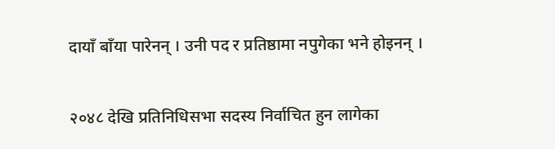दायाँ बाँया पारेनन् । उनी पद र प्रतिष्ठामा नपुगेका भने होइनन् ।

२०४८ देखि प्रतिनिधिसभा सदस्य निर्वाचित हुन लागेका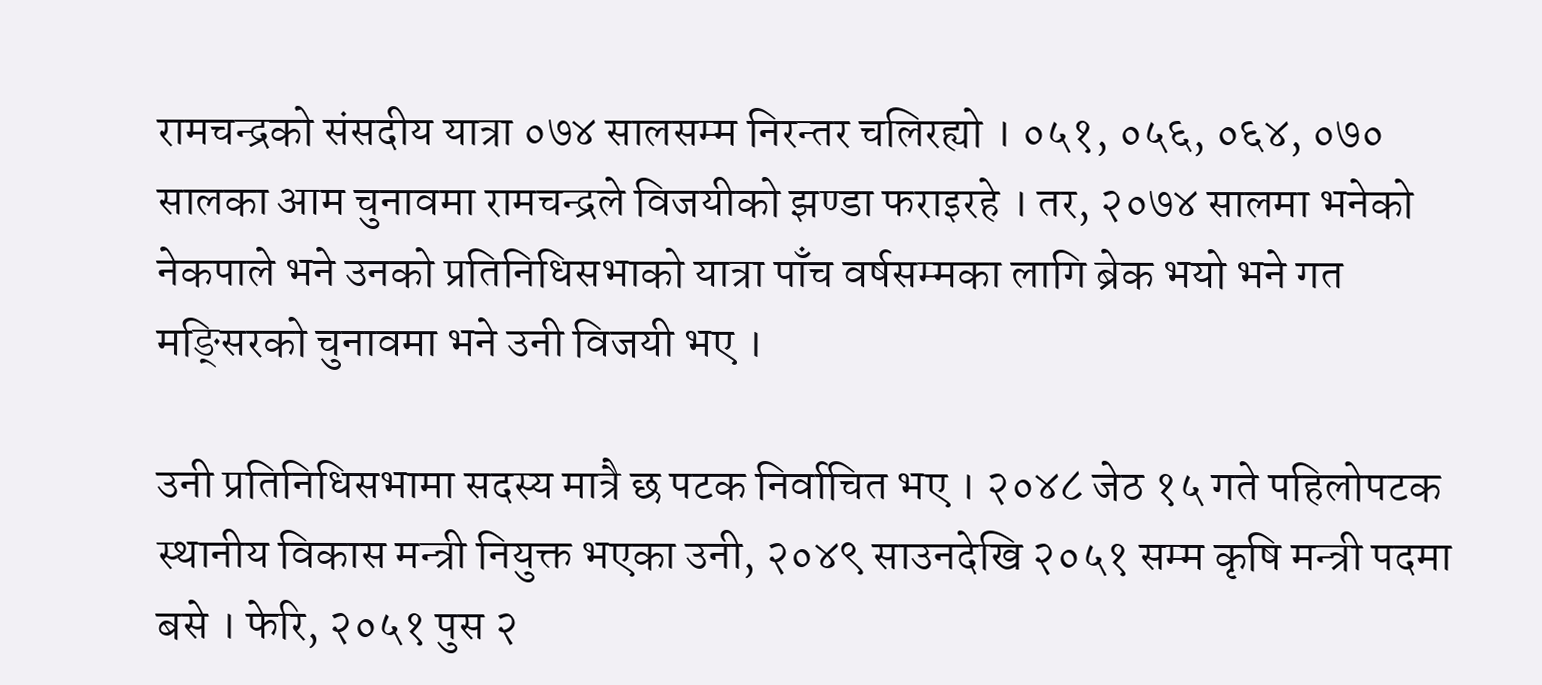रामचन्द्रको संसदीय यात्रा ०७४ सालसम्म निरन्तर चलिरह्यो । ०५१, ०५६, ०६४, ०७० सालका आम चुनावमा रामचन्द्रले विजयीको झण्डा फराइरहे । तर, २०७४ सालमा भनेको नेकपाले भने उनको प्रतिनिधिसभाको यात्रा पाँच वर्षसम्मका लागि ब्रेक भयो भने गत मङ्सिरको चुनावमा भने उनी विजयी भए ।

उनी प्रतिनिधिसभामा सदस्य मात्रै छ पटक निर्वाचित भए । २०४८ जेठ १५ गते पहिलोपटक स्थानीय विकास मन्त्री नियुक्त भएका उनी, २०४९ साउनदेखि २०५१ सम्म कृषि मन्त्री पदमा बसे । फेरि, २०५१ पुस २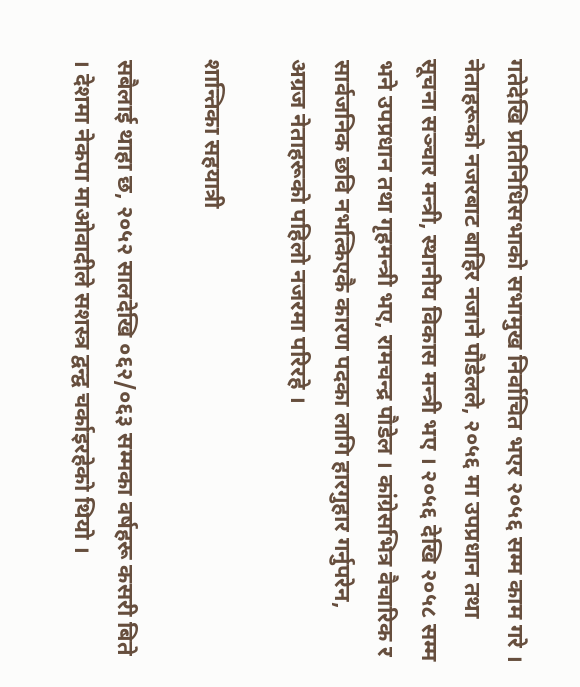गतेदेखि प्रतिनिधिसभाको सभामुख निर्वाचित भएर २०५६ सम्म काम गरे । नेताहरूको नजरबाट बाहिर नजाने पौडेलले, २०५६ मा उपप्रधान तथा सूचना सञ्चार मन्त्री, स्थानीय विकास मन्त्री भए । २०५६ देखि २०५८ सम्म भने उपप्रधान तथा गृहमन्त्री भए, रामचन्द्र पौडेल । कांग्रेसभित्र वैचारिक र सार्वजनिक छवि नभत्किएकै कारण पदका लागि हारगुहार गर्नुपरेन, अग्रज नेताहरूको पहिलो नजरमा परिरहे ।

शान्तिका सहयात्री

सबैलाई थाहा छ, २०५२ सालदेखि ०६२/०६३ सम्मका वर्षहरू कसरी बिते । देशमा नेकपा माओवादीले सशस्त्र द्वन्द्व चर्काइरहेको थियो ।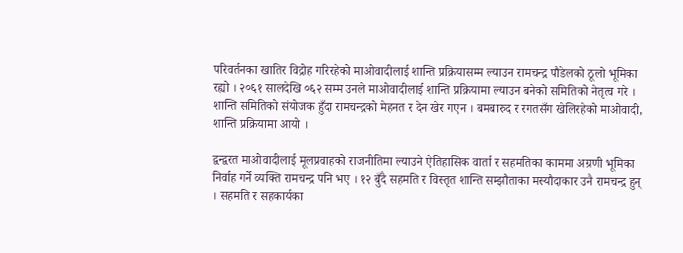परिवर्तनका खातिर विद्रोह गरिरहेको माओवादीलाई शान्ति प्रक्रियासम्म ल्याउन रामचन्द्र पौडेलको ठूलो भूमिका रह्यो । २०६१ सालदेखि ०६२ सम्म उनले माओवादीलाई शान्ति प्रक्रियामा ल्याउन बनेको समितिको नेतृत्व गरे । शान्ति समितिको संयोजक हुँदा रामचन्द्रको मेहनत र देन खेर गएन । बमबारुद र रगतसँग खेलिरहेको माओवादी, शान्ति प्रक्रियामा आयो ।

द्वन्द्वरत माओवादीलाई मूलप्रवाहको राजनीतिमा ल्याउने ऐतिहासिक वार्ता र सहमतिका काममा अग्रणी भूमिका निर्वाह गर्ने व्यक्ति रामचन्द्र पनि भए । १२ बुँदै सहमति र विस्तृत शान्ति सम्झौताका मस्यौदाकार उनै रामचन्द्र हुन् । सहमति र सहकार्यका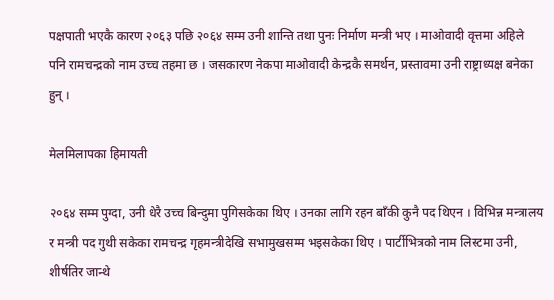पक्षपाती भएकै कारण २०६३ पछि २०६४ सम्म उनी शान्ति तथा पुनः निर्माण मन्त्री भए । माओवादी वृत्तमा अहिले पनि रामचन्द्रको नाम उच्च तहमा छ । जसकारण नेकपा माओवादी केन्द्रकै समर्थन, प्रस्तावमा उनी राष्ट्राध्यक्ष बनेका हुन् ।

मेलमिलापका हिमायती

२०६४ सम्म पुग्दा, उनी धेरै उच्च बिन्दुमा पुगिसकेका थिए । उनका लागि रहन बाँकी कुनै पद थिएन । विभिन्न मन्त्रालय र मन्त्री पद गुथी सकेका रामचन्द्र गृहमन्त्रीदेखि सभामुखसम्म भइसकेका थिए । पार्टीभित्रको नाम लिस्टमा उनी, शीर्षतिर जान्थे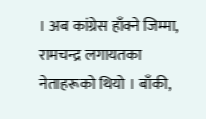। अब कांग्रेस हाँक्ने जिम्मा, रामचन्द्र लगायतका नेताहरूको थियो । बाँकी,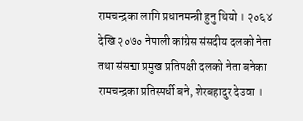रामचन्द्रका लागि प्रधानमन्त्री हुनु थियो । २०६४ देखि २०७० नेपाली कांग्रेस संसदीय दलको नेता तथा संसद्मा प्रमुख प्रतिपक्षी दलको नेता बनेका रामचन्द्रका प्रतिस्पर्धी बने, शेरबहादुर देउवा ।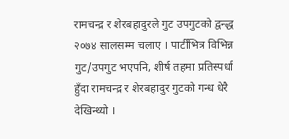रामचन्द्र र शेरबहादुरले गुट उपगुटको द्वन्द्ध २०७४ सालसम्म चलाए । पार्टीभित्र विभिन्न गुट/उपगुट भएपनि, शीर्ष तहमा प्रतिस्पर्धा हुँदा रामचन्द्र र शेरबहादुर गुटको गन्ध धेरै देखिन्थ्यो ।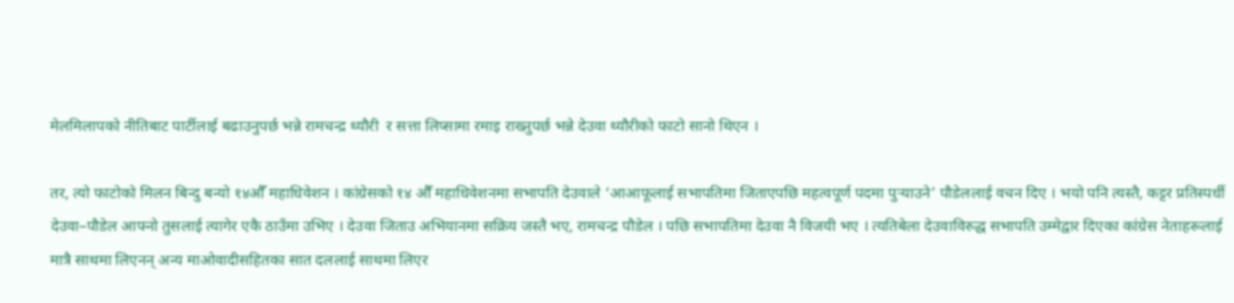मेलमिलापको नीतिबाट पार्टीलाई बढाउनुपर्छ भन्ने रामचन्द्र थ्यौरी  र सत्ता लिप्सामा रमाइ राख्नुपर्छ भन्ने देउवा थ्यौरीको फाटो सानो थिएन ।

तर, त्यो फाटोको मिलन बिन्दु बन्यो १४औँ महाधिवेशन । कांग्रेसको १४ औँ महाधिवेशनमा सभापति देउवाले ‘आआफूलाई सभापतिमा जिताएपछि महत्वपूर्ण पदमा पुर्‍याउने’ पौडेललाई वचन दिए । भयो पनि त्यस्तै, कट्टर प्रतिस्पर्धी देउवा–पौडेल आफ्नो तुसलाई त्यागेर एकै ठाउँमा उभिए । देउवा जिताउ अभियानमा सक्रिय जस्तै भए, रामचन्द्र पौडेल । पछि सभापतिमा देउवा नै विजयी भए । त्यतिबेला देउवाविरुद्ध सभापति उम्मेद्वार दिएका कांग्रेस नेताहरूलाई मात्रै साथमा लिएनन् अन्य माओवादीसहितका सात दललाई साथमा लिएर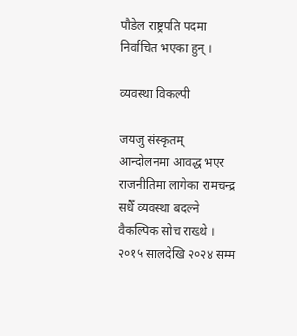पौडेल राष्ट्रपति पदमा निर्वाचित भएका हुन् ।

व्यवस्था विकल्पी

जयजु संस्कृतम् आन्दोलनमा आवद्ध भएर राजनीतिमा लागेका रामचन्द्र सधैँ व्यवस्था बदल्ने वैकल्पिक सोच राख्थे । २०१५ सालदेखि २०२४ सम्म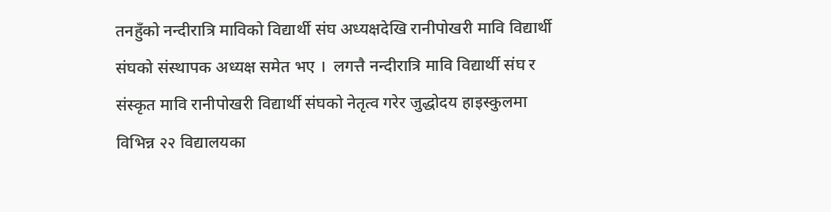तनहुँको नन्दीरात्रि माविको विद्यार्थी संघ अध्यक्षदेखि रानीपोखरी मावि विद्यार्थी संघको संस्थापक अध्यक्ष समेत भए ।  लगत्तै नन्दीरात्रि मावि विद्यार्थी संघ र संस्कृत मावि रानीपोखरी विद्यार्थी संघको नेतृत्व गरेर जुद्धोदय हाइस्कुलमा विभिन्न २२ विद्यालयका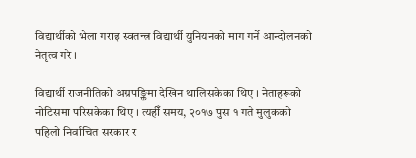विद्यार्थीको भेला गराइ स्वतन्त्र विद्यार्थी युनियनको माग गर्ने आन्दोलनको नेतृत्व गरे ।

विद्यार्थी राजनीतिको अग्रपङ्क्तिमा देखिन थालिसकेका थिए । नेताहरूको नोटिसमा परिसकेका थिए । त्यहीँ समय, २०१७ पुस १ गते मुलुकको पहिलो निर्वाचित सरकार र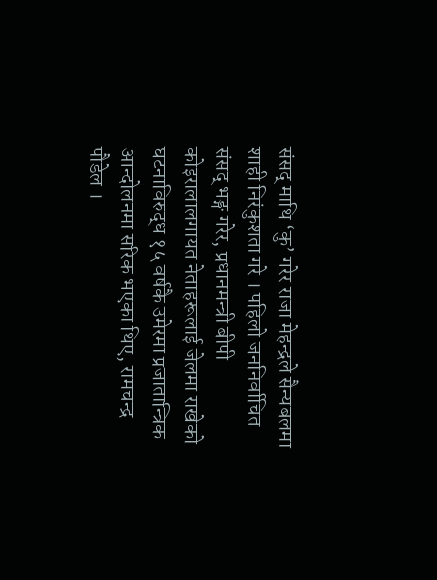संसद् माथि ‘कु’ गरेर राजा मेहन्द्रले सैन्यबलमा शाही निरंकुशता गरे । पहिलो जननिर्वाचित संसद् भङ्ग गरेर, प्रधानमन्त्री बीपी कोइरालालगायत नेताहरूलाई जेलमा राखेको घटनाविरुद्ध १५ वर्षकै उमेरमा प्रजातान्त्रिक आन्दोलनमा सरिक भएका थिए, रामचन्द्र पौडेल ।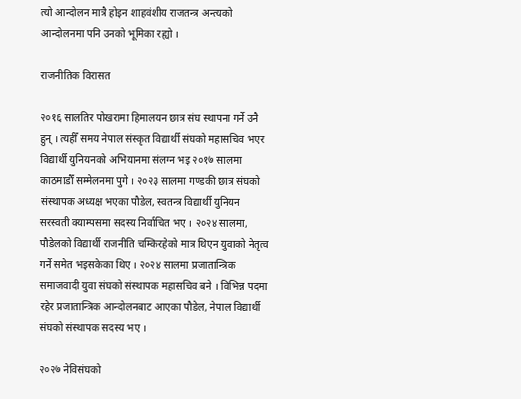त्यो आन्दोलन मात्रै होइन शाहवंशीय राजतन्त्र अन्त्यको आन्दोलनमा पनि उनको भूमिका रह्यो ।

राजनीतिक विरासत

२०१६ सालतिर पोखरामा हिमालयन छात्र संघ स्थापना गर्ने उनै हुन् । त्यहीँ समय नेपाल संस्कृत विद्यार्थी संघको महासचिव भएर विद्यार्थी युनियनको अभियानमा संलग्न भइ २०१७ सालमा काठमाडौँ सम्मेलनमा पुगे । २०२३ सालमा गण्डकी छात्र संघको संस्थापक अध्यक्ष भएका पौडेल, स्वतन्त्र विद्यार्थी युनियन सरस्वती क्याम्पसमा सदस्य निर्वाचित भए । २०२४ सालमा, पौडेलको विद्यार्थी राजनीति चम्किरहेको मात्र थिएन युवाको नेतृत्व गर्ने समेत भइसकेका थिए । २०२४ सालमा प्रजातान्त्रिक समाजवादी युवा संघको संस्थापक महासचिव बने । विभिन्न पदमा रहेर प्रजातान्त्रिक आन्दोलनबाट आएका पौडेल, नेपाल विद्यार्थी संघको संस्थापक सदस्य भए ।

२०२७ नेविसंघको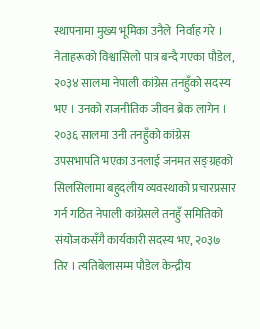स्थापनामा मुख्य भूमिका उनैले  निर्वाह गरे । नेताहरूको विश्वासिलो पात्र बन्दै गएका पौडेल, २०३४ सालमा नेपाली कांग्रेस तनहुँको सदस्य भए । उनको राजनीतिक जीवन ब्रेक लागेन । २०३६ सालमा उनी तनहुँको कांग्रेस उपसभापति भएका उनलाई जनमत सङ्ग्रहको सिलसिलामा बहुदलीय व्यवस्थाको प्रचारप्रसार गर्न गठित नेपाली कांग्रेसले तनहुँ समितिको संयोजकसँगै कार्यकारी सदस्य भए, २०३७ तिर । त्यतिबेलासम्म पौडेल केन्द्रीय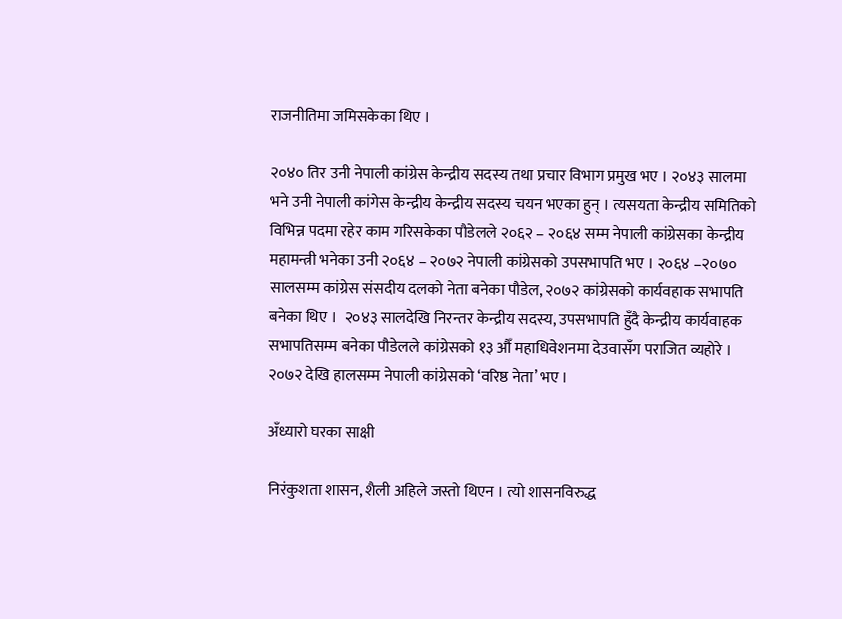राजनीतिमा जमिसकेका थिए ।

२०४० तिर उनी नेपाली कांग्रेस केन्द्रीय सदस्य तथा प्रचार विभाग प्रमुख भए । २०४३ सालमा भने उनी नेपाली कांगेस केन्द्रीय केन्द्रीय सदस्य चयन भएका हुन् । त्यसयता केन्द्रीय समितिको विभिन्न पदमा रहेर काम गरिसकेका पौडेलले २०६२ – २०६४ सम्म नेपाली कांग्रेसका केन्द्रीय महामन्त्री भनेका उनी २०६४ – २०७२ नेपाली कांग्रेसको उपसभापति भए । २०६४ –२०७० सालसम्म कांग्रेस संसदीय दलको नेता बनेका पौडेल, २०७२ कांग्रेसको कार्यवहाक सभापति बनेका थिए ।  २०४३ सालदेखि निरन्तर केन्द्रीय सदस्य, उपसभापति हुँदै केन्द्रीय कार्यवाहक सभापतिसम्म बनेका पौडेलले कांग्रेसको १३ औँ महाधिवेशनमा देउवासँग पराजित व्यहोरे । २०७२ देखि हालसम्म नेपाली कांग्रेसको ‘वरिष्ठ नेता’ भए ।

अँध्यारो घरका साक्षी

निरंकुशता शासन, शैली अहिले जस्तो थिएन । त्यो शासनविरुद्ध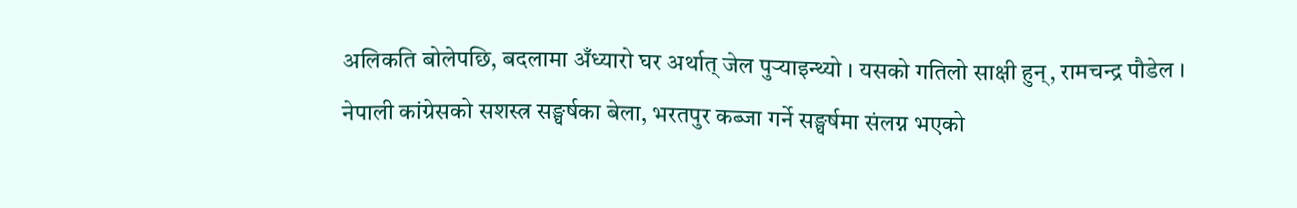अलिकति बोलेपछि, बदलामा अँध्यारो घर अर्थात् जेल पुर्‍याइन्थ्यो । यसको गतिलो साक्षी हुन्, रामचन्द्र पौडेल । नेपाली कांग्रेसको सशस्त्र सङ्घर्षका बेला, भरतपुर कब्जा गर्ने सङ्घर्षमा संलग्न भएको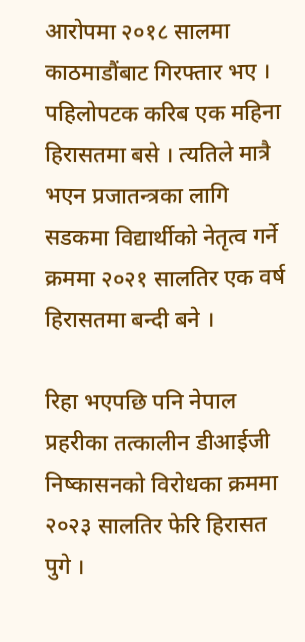आरोपमा २०१८ सालमा काठमाडौंबाट गिरफ्तार भए । पहिलोपटक करिब एक महिना हिरासतमा बसे । त्यतिले मात्रै भएन प्रजातन्त्रका लागि सडकमा विद्यार्थीको नेतृत्व गर्ने क्रममा २०२१ सालतिर एक वर्ष हिरासतमा बन्दी बने ।

रिहा भएपछि पनि नेपाल प्रहरीका तत्कालीन डीआईजी निष्कासनको विरोधका क्रममा २०२३ सालतिर फेरि हिरासत पुगे ।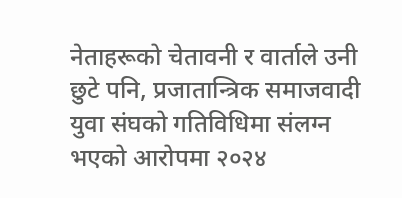नेताहरूको चेतावनी र वार्ताले उनी छुटे पनि, प्रजातान्त्रिक समाजवादी युवा संघको गतिविधिमा संलग्न भएको आरोपमा २०२४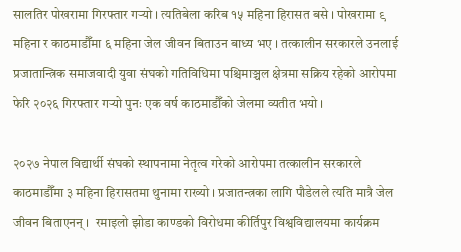सालतिर पोखरामा गिरफ्तार गर्‍यो । त्यतिबेला करिब १५ महिना हिरासत बसे । पोखरामा ९ महिना र काठमाडौँमा ६ महिना जेल जीवन बिताउन बाध्य भए । तत्कालीन सरकारले उनलाई प्रजातान्त्रिक समाजवादी युवा संघको गतिविधिमा पश्चिमाञ्चल क्षेत्रमा सक्रिय रहेको आरोपमा फेरि २०२६ गिरफ्तार गर्‍यो पुनः एक वर्ष काठमाडौँको जेलमा व्यतीत भयो ।

२०२७ नेपाल विद्यार्थी संघको स्थापनामा नेतृत्व गरेको आरोपमा तत्कालीन सरकारले काठमाडौँमा ३ महिना हिरासतमा थुनामा राख्यो । प्रजातन्त्रका लागि पौडेलले त्यति मात्रै जेल जीवन बिताएनन् ।  रमाइलो झोडा काण्डको विरोधमा कीर्तिपुर विश्वविद्यालयमा कार्यक्रम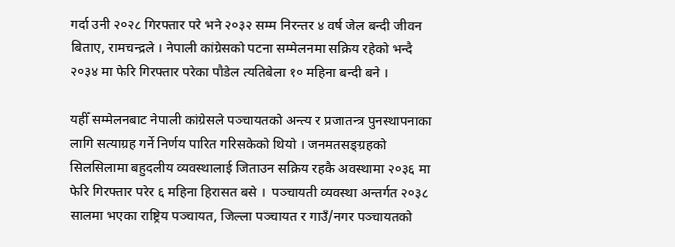गर्दा उनी २०२८ गिरफ्तार परे भने २०३२ सम्म निरन्तर ४ वर्ष जेल बन्दी जीवन बिताए, रामचन्द्रले । नेपाली कांग्रेसको पटना सम्मेलनमा सक्रिय रहेको भन्दै २०३४ मा फेरि गिरफ्तार परेका पौडेल त्यतिबेला १० महिना बन्दी बने ।

यहीँ सम्मेलनबाट नेपाली कांग्रेसले पञ्चायतको अन्त्य र प्रजातन्त्र पुनस्थापनाका लागि सत्याग्रह गर्ने निर्णय पारित गरिसकेको थियो । जनमतसङ्ग्रहको सिलसिलामा बहुदलीय व्यवस्थालाई जिताउन सक्रिय रहकै अवस्थामा २०३६ मा फेरि गिरफ्तार परेर ६ महिना हिरासत बसे ।  पञ्चायती व्यवस्था अन्तर्गत २०३८ सालमा भएका राष्ट्रिय पञ्चायत, जिल्ला पञ्चायत र गाउँ/नगर पञ्चायतको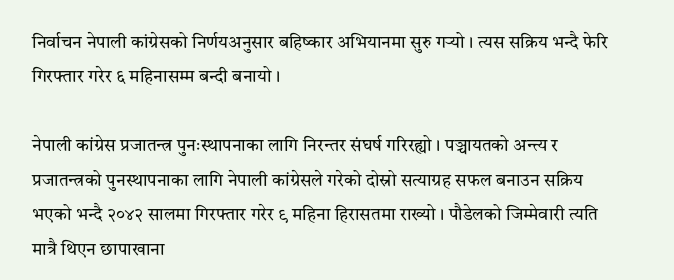निर्वाचन नेपाली कांग्रेसको निर्णयअनुसार बहिष्कार अभियानमा सुरु गर्‍यो । त्यस सक्रिय भन्दै फेरि गिरफ्तार गरेर ६ महिनासम्म बन्दी बनायो ।

नेपाली कांग्रेस प्रजातन्त्र पुनःस्थापनाका लागि निरन्तर संघर्ष गरिरह्यो । पञ्चायतको अन्त्य र प्रजातन्त्रको पुनस्थापनाका लागि नेपाली कांग्रेसले गरेको दोस्रो सत्याग्रह सफल बनाउन सक्रिय भएको भन्दै २०४२ सालमा गिरफ्तार गरेर ९ महिना हिरासतमा राख्यो । पौडेलको जिम्मेवारी त्यति मात्रै थिएन छापाखाना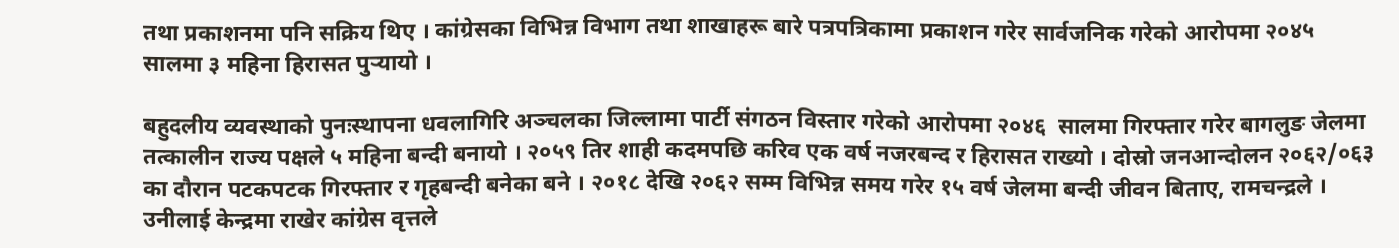तथा प्रकाशनमा पनि सक्रिय थिए । कांग्रेसका विभिन्न विभाग तथा शाखाहरू बारे पत्रपत्रिकामा प्रकाशन गरेर सार्वजनिक गरेको आरोपमा २०४५ सालमा ३ महिना हिरासत पुर्‍यायो ।

बहुदलीय व्यवस्थाको पुनःस्थापना धवलागिरि अञ्चलका जिल्लामा पार्टी संगठन विस्तार गरेको आरोपमा २०४६  सालमा गिरफ्तार गरेर बागलुङ जेलमा तत्कालीन राज्य पक्षले ५ महिना बन्दी बनायो । २०५९ तिर शाही कदमपछि करिव एक वर्ष नजरबन्द र हिरासत राख्यो । दोस्रो जनआन्दोलन २०६२/०६३ का दौरान पटकपटक गिरफ्तार र गृहबन्दी बनेका बने । २०१८ देखि २०६२ सम्म विभिन्न समय गरेर १५ वर्ष जेलमा बन्दी जीवन बिताए, रामचन्द्रले । उनीलाई केन्द्रमा राखेर कांग्रेस वृत्तले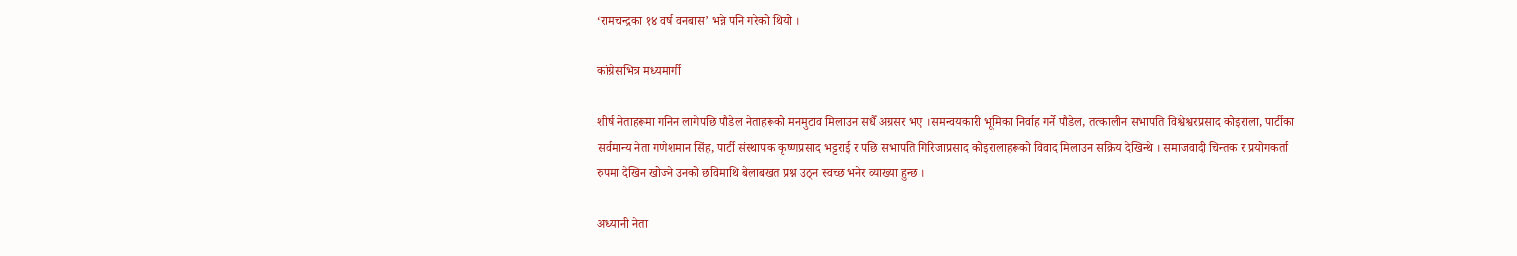‘रामचन्द्रका १४ वर्ष वनबास’ भन्ने पनि गरेको थियो ।

कांग्रेसभित्र मध्यमार्गी

शीर्ष नेताहरूमा गनिन लागेपछि पौडेल नेताहरूको मनमुटाव मिलाउन सधैँ अग्रसर भए ।समन्वयकारी भूमिका निर्वाह गर्ने पौडेल, तत्कालीन सभापति विश्वेश्वरप्रसाद कोइराला, पार्टीका सर्वमान्य नेता गणेशमान सिंह, पार्टी संस्थापक कृष्णप्रसाद भट्टराई र पछि सभापति गिरिजाप्रसाद कोइरालाहरूको विवाद मिलाउन सक्रिय देखिन्थे । समाजवादी चिन्तक र प्रयोगकर्ता रुपमा देखिन खोज्ने उनको छविमाथि बेलाबखत प्रश्न उठ्न स्वच्छ भनेर व्याख्या हुन्छ ।

अध्यानी नेता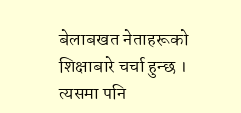बेलाबखत नेताहरूको शिक्षाबारे चर्चा हुन्छ । त्यसमा पनि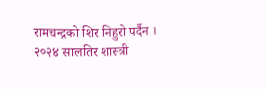रामचन्द्रको शिर निहुरो पर्दैन । २०२४ सालतिर शास्त्री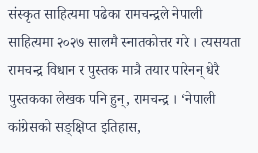संस्कृत साहित्यमा पढेका रामचन्द्रले नेपाली साहित्यमा २०२७ सालमै स्नातकोत्तर गरे । त्यसयता रामचन्द्र विधान र पुस्तक मात्रै तयार पारेनन् धेरै पुस्तकका लेखक पनि हुन्, रामचन्द्र । ‘नेपाली कांग्रेसको सङ्क्षिप्त इतिहास,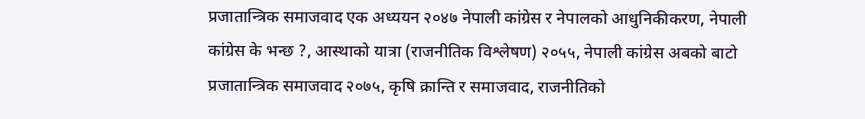प्रजातान्त्रिक समाजवाद एक अध्ययन २०४७ नेपाली कांग्रेस र नेपालको आधुनिकीकरण, नेपाली कांग्रेस के भन्छ ?, आस्थाको यात्रा (राजनीतिक विश्लेषण) २०५५, नेपाली कांग्रेस अबको बाटो प्रजातान्त्रिक समाजवाद २०७५, कृषि क्रान्ति र समाजवाद, राजनीतिको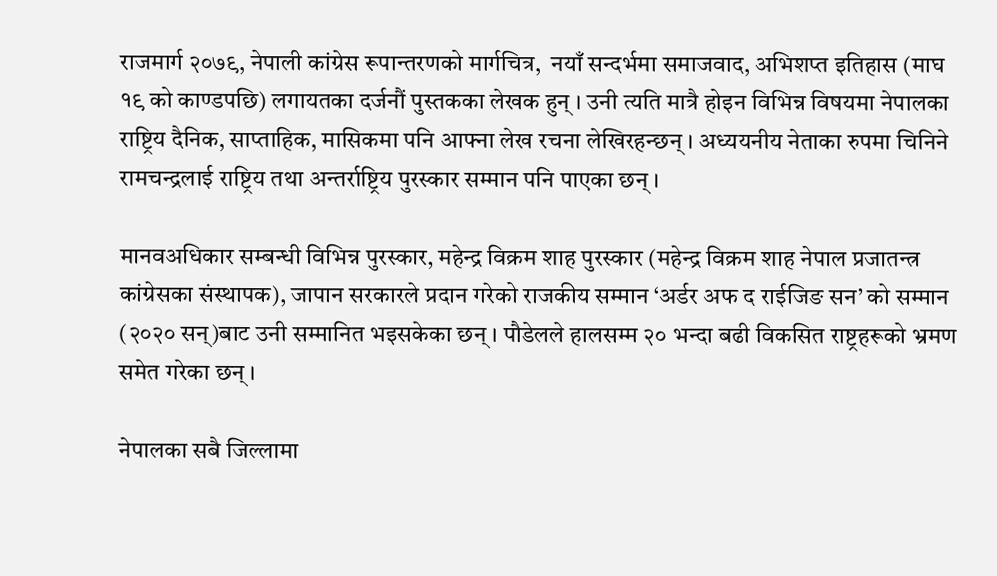राजमार्ग २०७९, नेपाली कांग्रेस रूपान्तरणको मार्गचित्र,  नयाँ सन्दर्भमा समाजवाद, अभिशप्त इतिहास (माघ १९ को काण्डपछि) लगायतका दर्जनौं पुस्तकका लेखक हुन् । उनी त्यति मात्रै होइन विभिन्न विषयमा नेपालका राष्ट्रिय दैनिक, साप्ताहिक, मासिकमा पनि आफ्ना लेख रचना लेखिरहन्छन् । अध्ययनीय नेताका रुपमा चिनिने रामचन्द्रलाई राष्ट्रिय तथा अन्तर्राष्ट्रिय पुरस्कार सम्मान पनि पाएका छन् ।

मानवअधिकार सम्बन्धी विभिन्न पुरस्कार, महेन्द्र विक्रम शाह पुरस्कार (महेन्द्र विक्रम शाह नेपाल प्रजातन्त्र कांग्रेसका संस्थापक), जापान सरकारले प्रदान गरेको राजकीय सम्मान ‘अर्डर अफ द राईजिङ सन’ को सम्मान (२०२० सन्)बाट उनी सम्मानित भइसकेका छन् । पौडेलले हालसम्म २० भन्दा बढी विकसित राष्ट्रहरूको भ्रमण समेत गरेका छन् ।

नेपालका सबै जिल्लामा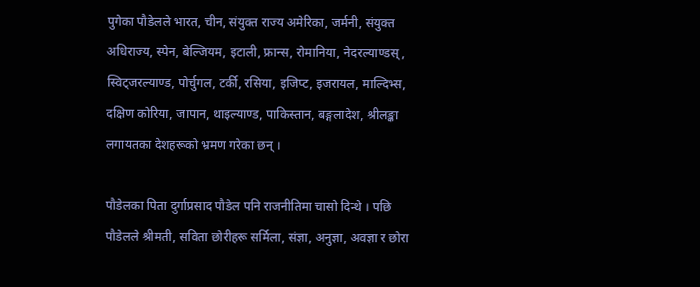पुगेका पौडेलले भारत, चीन, संयुक्त राज्य अमेरिका, जर्मनी, संयुक्त अधिराज्य, स्पेन, बेल्जियम, इटाली, फ्रान्स, रोमानिया, नेदरल्याण्डस्, स्विट्जरल्याण्ड, पोर्चुगल, टर्की, रसिया, इजिप्ट, इजरायल, माल्दिभ्स, दक्षिण कोरिया, जापान, थाइल्याण्ड, पाकिस्तान, बङ्गलादेश, श्रीलङ्का लगायतका देशहरूको भ्रमण गरेका छन् ।

पौडेलका पिता दुर्गाप्रसाद पौडेल पनि राजनीतिमा चासो दिन्थे । पछि पौडेलले श्रीमती, सविता छोरीहरू सर्मिला, संज्ञा, अनुज्ञा, अवज्ञा र छोरा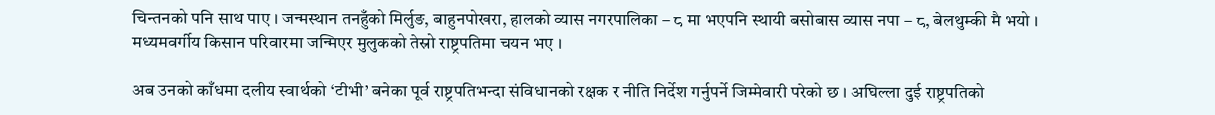चिन्तनको पनि साथ पाए । जन्मस्थान तनहुँको मिर्लुङ, बाहुनपोखरा, हालको व्यास नगरपालिका – ८ मा भएपनि स्थायी बसोबास व्यास नपा – ८, बेलथुम्की मै भयो । मध्यमवर्गीय किसान परिवारमा जन्मिएर मुलुकको तेस्रो राष्ट्रपतिमा चयन भए ।

अब उनको काँधमा दलीय स्वार्थको ‘टीभी’ बनेका पूर्व राष्ट्रपतिभन्दा संविधानको रक्षक र नीति निर्देश गर्नुपर्ने जिम्मेवारी परेको छ । अघिल्ला दुई राष्ट्रपतिको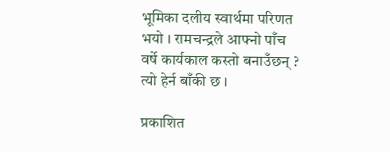भूमिका दलीय स्वार्थमा परिणत भयो । रामचन्द्रले आफ्नो पाँच वर्षे कार्यकाल कस्तो बनाउँछन् ? त्यो हेर्न बाँकी छ ।

प्रकाशित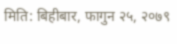मिति: बिहीबार, फागुन २५, २०७९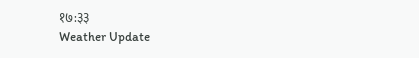१७:३३
Weather Update